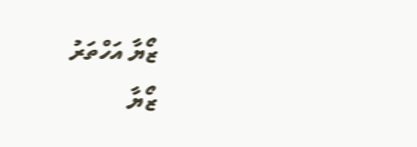ޒޯޔާ އަހްތަރު
ޒޯޔާ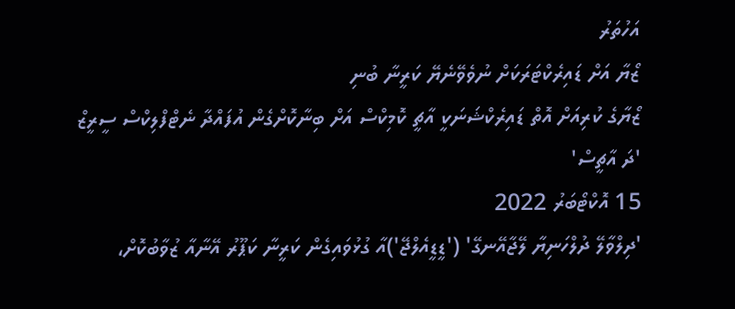އަހުތަރު
ޒޯޔާ އަށް ޑައިރެކްޓަރަކަށް ނުވެވޭނެޔޭ ކަރީނާ ބުނި
ޒޯޔާގެ ކުރިއަށް އޮތް ޑައިރެކްޝަނަކީ އާޗީ ކޮމިކްސް އަށް ބިނާކޮށްގެން އުފައްދާ ނެޓްފްލިކްސް ސީރީޒް 'ދަ އާޗީސް'
15 އޮކްޓޯބަރު 2022
'ދިލްވާލޭ ދުލްހަނިޔާ ލޭޖާއޭނގޭ' ('ޑީޑީއެލްޖޭ')އާ ގުޅުވައިގެން ކަރީނާ ކަޕޫރު އޭނާއާ ޒުވާބުކޮށް،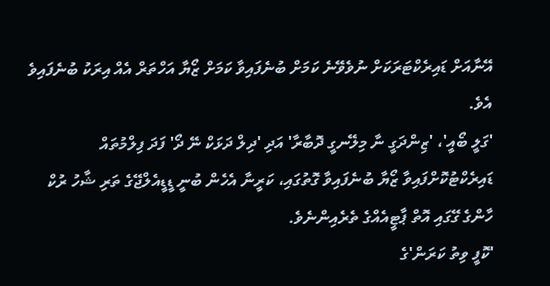އޭނާއަށް ޑައިރެކްޓަރަކަށް ނުވެވޭނެ ކަމަށް ބުނެފައިވާ ކަމަށް ޒޯޔާ އަހްތަރް އެއް އިރަކު ބުނެފައިވެ އެވެ.
'ގަލީ ބޯއީ'، 'ޒިންދަގީ ނާ މިލޭނގީ ދޮބާރާ' އަދި 'ދިލް ދަޅަކް ނޭ ދޯ' ފަދަ ފިލްމުތައް ޑައިރެކްޓުކޮށްފައިވާ ޒޯޔާ ބުނެފައިވާ ގޮތުގައި، ކަރީނާ އެހެން ބުނީ ޑީޑީއެލްޖޭގެ ތަރި ޝާހު ރުކް ހާންގެ ގޭގައި އޮތް ޕާޓީއެއްގެ ތެރެއިންނެވެ.
'ކޮފީ ވިތު ކަރަން'ގެ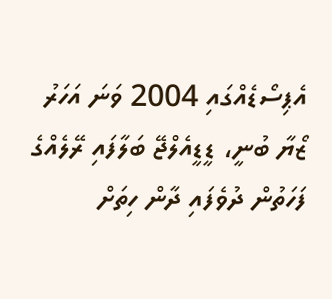އެޕިސޯޑެއްގައި 2004 ވަނަ އަހަރު ޒޯޔާ ބުނީ، ޑީޑީއެލްޖޭ ބަލާފައި ރޭލެއްގެ ފަހަތުން ދުވެފައި ދާން ހިތަށް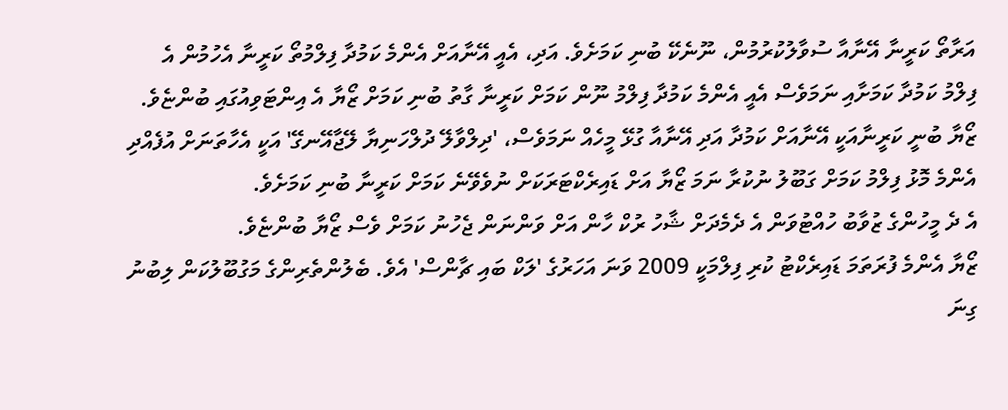އަރާތޯ ކަރީނާ އޭނާއާ ސުވާލުކުރުމުން، ނޫނެކޭ ބުނި ކަމަށެވެ. އަދި، އެއީ އޭނާއަށް އެންމެ ކަމުދާ ފިލްމުތޯ ކަރީނާ އެހުމުން އެ ފިލްމު ކަމުދާ ކަމަށާއި ނަމަވެސް އެއީ އެންމެ ކަމުދާ ފިލްމު ނޫން ކަމަށް ކަރީނާ ގާތު ބުނި ކަމަށް ޒޯޔާ އެ އިންޓަވިއުގައި ބުންޏެވެ.
ޒޯޔާ ބުނީ ކަރީނާއަކީ އޭނާއަށް ކަމުދާ އަދި އޭނާއާ ގުޅޭ މީހެއް ނަމަވެސް، 'ދިލްވާލޭ ދުލްހަނިޔާ ލޭޖާއޭނގޭ' އަކީ އެހާތަނަށް އުފެއްދި އެންމެ މޮޅު ފިލްމު ކަމަށް ގަބޫލު ނުކުރާ ނަމަ ޒޯޔާ އަށް ޑައިރެކްޓަރަކަށް ނުވެވޭނެ ކަމަށް ކަރީނާ ބުނި ކަމަށެވެ.
އެ ދެ މީހުންގެ ޒުވާބު ހުއްޓުވަން އެ ދެމެދަށް ޝާހު ރުކް ހާން އަށް ވަންނަން ޖެހުނު ކަމަށް ވެސް ޒޯޔާ ބުންޏެވެ.
ޒޯޔާ އެންމެ ފުރަތަމަ ޑައިރެކްޓު ކުރި ފިލްމަކީ 2009 ވަނަ އަހަރުގެ 'ލަކް ބައި ޗާންސް' އެވެ. ބެލުންތެރިންގެ މަގުބޫލުކަން ލިބުނު ގިނަ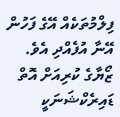ފިލްމުތަކެއް އޭގެ ފަހުން އޭނާ އުފެއްދި އެވެ.
ޒޯޔާގެ ކުރިއަށް އޮތް ޑައިރެކްޝަނަކީ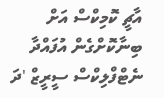އާޗީ ކޮމިކްސް އަށް ބިނާކޮށްގެން އުފައްދާ ނެޓްފްލިކްސް ސީރީޒް 'ދަ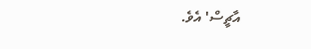އާޗީސް' އެވެ.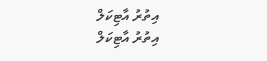އިތުރު އާޓިކަލް
އިތުރު އާޓިކަލް